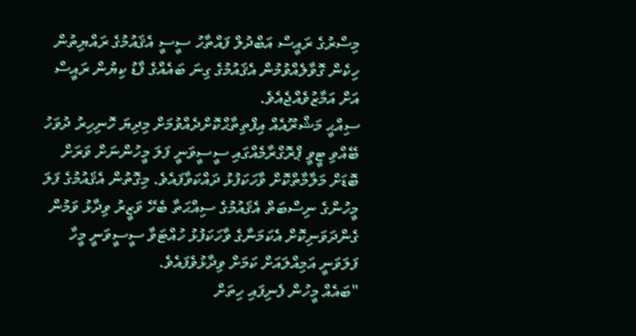މިސްރުގެ ރައީސް އަބްދުލް ފައްތާހު ސީސީ އެޤައުމުގެ ރައްޔިތުން ހިކެން ގޮވާލެއްވުމުން އެޤައުމުގެ ގިނަ ބައެއްގެ ފާޑު ކިޔުން ރައީސް އަށް އަމާޒުވެއްޖެއެވެ.
ސިއްޙީ މަޝްރޫއެއް އިފްތިތާޙްކޮށްދެއްވުމަށް މިދިޔަ ހޮނިހިރު ދުވަހު ބޭއްވި ޓީވީ ޕްރޮގްރާމެއްގައި ސީސީވަނީ ފަލަ މީހުންނަށް ވަރަށް ބޮޑަށް މަލާމާތްކޮށް ވާހަކަފުޅު ދައްކަވާފައެވެ. މިގޮތުން އެޤައުމުގެ ފަލަ މީހުންގެ ނިސްބަތް އެޤައުމުގެ ސިއްޙަތާ ބެހޭ ވަޒީރު ވިދާޅު ވަމުން ގެންދަވަނިކޮށް އެކަމަނާގެ ވާހަކަފުޅު ހުއްޓަވާ ސީސީވަނީ މީހާ ފަލަވަނީ އަމިއްލައަށް ކަމަށް ވިދާޅުވެފައެވެ.
"ބައެއް މީހުން ފެނިފައި ހިތަށް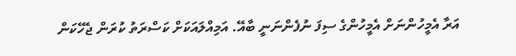އަރާ އެމީހުންނަށް އެމީހުންގެ ސިފަ ނުފެންނަނީ ބާއޭ. އަމިއްލައަކަށް ކަސްރަތު ކުރަން ޖެހޭކަން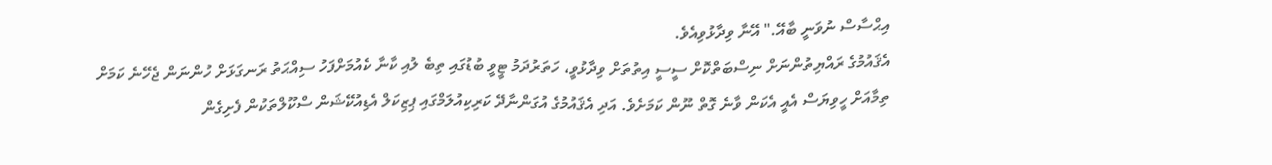އިޙްސާސް ނުވަނީ ބާއޭ." އޭނާ ވިދާޅުވިއެވެ.
އެޤައުމުގެ ރައްޔިތުންނަށް ނިސްބަތްކޮށް ސީސީ އިތުތަށް ވިދާޅުވީ، ހަތަރުދަމު ޓީވީ ބުޑުގައި ތިބެ ލުއި ކާނާ ކެއުމަށްފަހު ސިއްޙަތު ރަނގަޅަށް ހުންނަން ޖެހޭނެ ކަމަށް ތިމާއަށް ހީވިޔަސް އެއީ އެކަން ވާނެ ގޮތް ނޫން ކަމަށެވެ. އަދި އެޤައުމުގެ އުގަންނާދޭ ކަރިކިއުލަމްގައި ޕިޒިކަލް އެޑިއުކޭޝަން ސްކޫލްތަކުން ފެށިގެން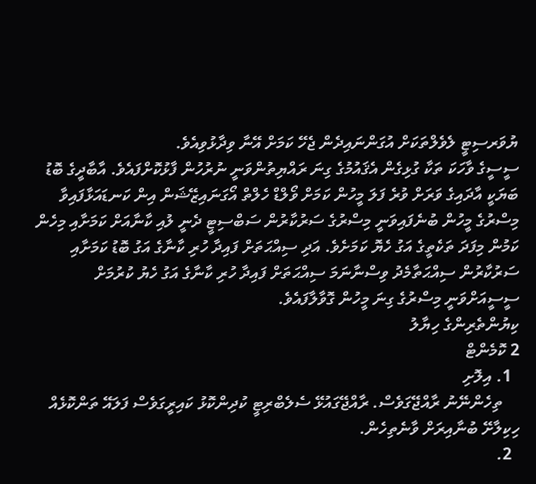ޔުވަރސިޓީ ލެވެލްތަކަށް އުގަންނައިދެން ޖެހޭ ކަމަށް އޭނާ ވިދާޅުވިއެވެ.
ސީސީގެ ވާހަކަ ތަކާ ގުޅިގެން އެޤައުމުގެ ގިނަ ރައްޔިތުންވަނީ ނުރުހުން ފާޅުކޮށްފައެވެ. އާބާދީގެ ބޮޑު ބަޔަކީ އާދައިގެ ވަރަށް ވުރެ ފަލަ މީހުން ކަމަށް ވޯލްޑް ހެލްތް އޯގަނައިޒޭޝަން އިން ކަނޑައަޅާފައިވާ މިސްރުގެ މީހުން ބުނެފައިވަނީ މިސްރުގެ ސަރުކާރުން ސަބްސިޓީ ދެނީ ލުއި ކާނާއަށް ކަމަށާއި މިހެން ކަމުން މިފަދަ ތަކެތީގެ އަގު ހެޔޮ ކަމަށެވެ. އަދި ސިއްޙަތަށް ފައިދާ ހުރި ކާނާގެ އަގު ބޮޑު ކަމަށާއި ސަރުކާރުން ސިއްޙަތާމެދު ވިސްނާނަމަ ސިއްޙަތަށް ފައިދާ ހުރި ކާނާގެ އަގު ހެޔު ކުރުމަށް ސީސީއަށްވަނީ މިސްރުގެ ގިނަ މީހުން ގޮވާލާފައެވެ.
ކިޔުންތެރިންގެ ހިޔާލު
2 ކޮމެންޓް
  1. އިލޮށި
    ތިހެންނޭނު ރާއްޖޭގަވެސް. ރާއްޖޭގައުޅޭ ސެލެބްރިޓީ ކުދިންކޮޅު ކައިރީގަވެސް ފަލައޭ ތަންކޮޅެއް ހިކިލާށޭ ބުނާއިރަށް ވާނެތިހެން.
  2.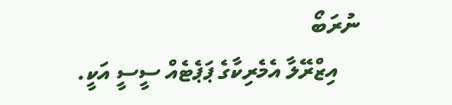ނުރަބޯ
    އިޒްރޭލާ އެމެރިކާގެ ޕަޕެޓެއް ސީސީ އަކީ.